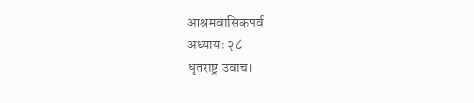आश्रमवासिकपर्व
अध्यायः २८
धृतराष्ट्र उवाच।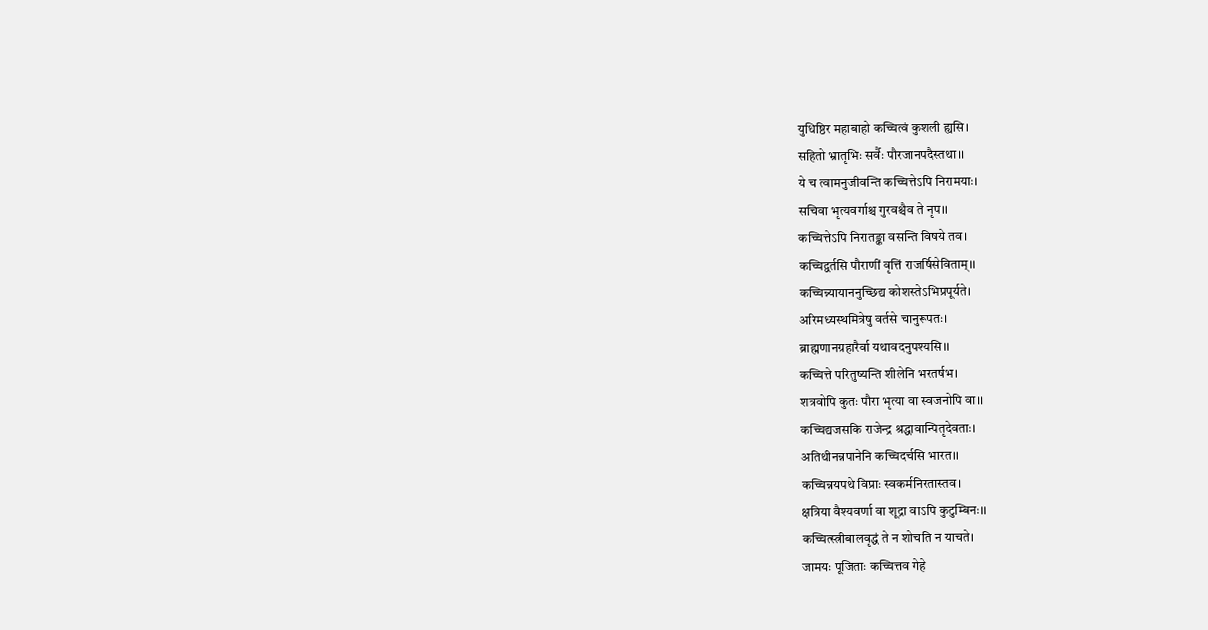युधिष्ठिर महाबाहो कच्चित्वं कुशली ह्यसि।
सहितो भ्रातृभिः सर्वैः पौरजानपदैस्तथा।।
ये च त्वामनुजीवन्ति कच्चित्तेऽपि निरामयाः।
सचिवा भृत्यवर्गाश्च गुरवश्चैव ते नृप।।
कच्चित्तेऽपि निरातङ्का वसन्ति विषये तव।
कच्चिद्वर्तसि पौराणीं वृत्तिं राजर्षिसेविताम्।।
कच्चिन्न्यायाननुच्छिद्य कोशस्तेऽभिप्रपूर्यते।
अरिमध्यस्थमित्रेषु वर्तसे चानुरूपतः।
ब्राह्मणानग्रहारैर्वा यथावदनुपश्यसि।।
कच्चित्ते परितुष्यन्ति शीलेनि भरतर्षभ।
शत्रवोपि कुतः पौरा भृत्या वा स्वजनोपि वा।।
कच्चिद्यजसकि राजेन्द्र श्रद्धावान्पितृदेवताः।
अतिथीनन्नपानेनि कच्चिदर्चसि भारत।।
कच्चिन्नयपथे विप्राः स्वकर्मनिरतास्तव।
क्षत्रिया वैश्यवर्णा वा शूद्रा वाऽपि कुटुम्बिनः।।
कच्चित्स्त्रीबालवृद्धं ते न शोचति न याचते।
जामयः पूजिताः कच्चित्तव गेहे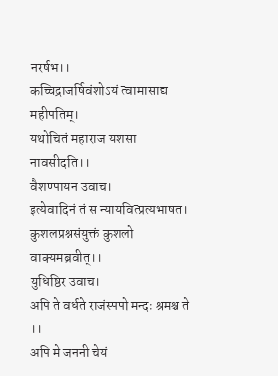नरर्षभ।।
कच्चिद्राजर्षिवंशोऽयं त्वामासाद्य महीपतिम्।
यथोचितं महाराज यशसा नावसीदति।।
वैशण्पायन उवाच।
इत्येवादिनं तं स न्यायवित्प्रत्यभाषत।
कुशलप्रश्नसंयुक्तं कुशलो वाक्यमब्रवीत्।।
युधिष्ठिर उवाच।
अपि ते वर्धते राजंस्पपो मन्दः श्रमश्च ते ।।
अपि मे जननी चेयं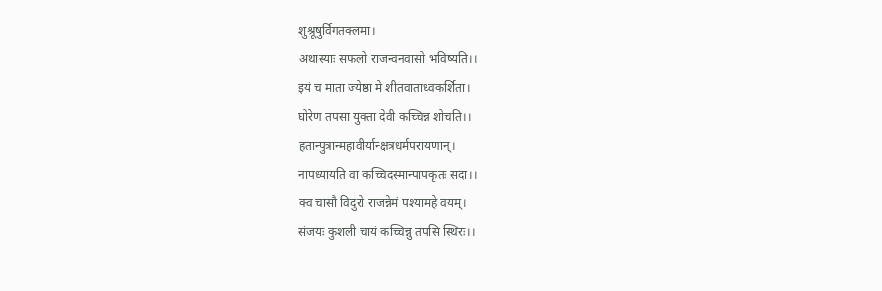शुश्रूषुर्विगतक्लमा।
अथास्याः सफलो राजन्वनवासो भविष्यति।।
इयं च माता ज्येष्ठा मे शीतवाताध्वकर्शिता।
घोरेण तपसा युक्ता देवी कच्चिन्न शोचति।।
हतान्पुत्रान्महावीर्यान्क्षत्रधर्मपरायणान्।
नापध्यायति वा कच्चिदस्मान्पापकृतः सदा।।
क्व चासौ विदुरो राजन्नेमं पश्यामहे वयम्।
संजयः कुशली चायं कच्चिन्नु तपसि स्थिरः।।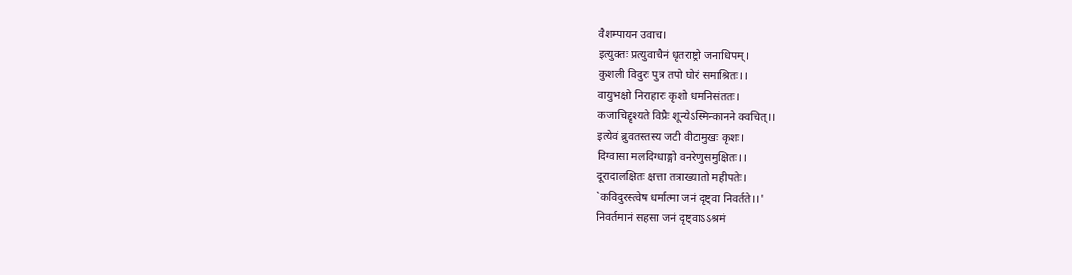वैशम्पायन उवाच।
इत्युक्तः प्रत्युवाचैनं धृतराष्ट्रो जनाधिपम्।
कुशली विदुरः पुत्र तपो घोरं समाश्रितः।।
वायुभक्षो निराहारः कृशो धमनिसंततः।
कजाचिद्दृश्यते विप्रैः शून्येऽस्मिन्कानने क्वचित्।।
इत्येवं ब्रुवतस्तस्य जटी वीटामुखः कृशः।
दिग्वासा मलदिग्धाङ्गो वनरेणुसमुक्षितः।।
दूरादालक्षितः क्षत्ता तत्राख्यातो महीपतेः।
`कविदुरस्त्वेष धर्मात्मा जनं दृष्ट्वा निवर्तते।।'
निवर्तमानं सहसा जनं दृष्ट्वाऽऽश्रमं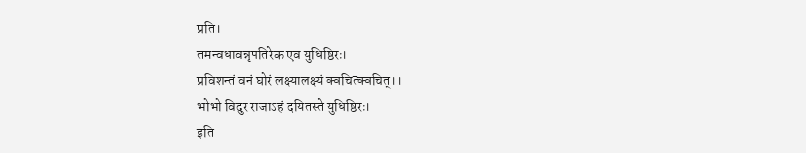प्रति।
तमन्वधावन्नृपतिरेक एव युधिष्ठिरः।
प्रविशन्तं वनं घोरं लक्ष्यालक्ष्यं क्वचित्क्वचित्।।
भोभो विदुर राजाऽहं दयितस्ते युधिष्ठिरः।
इति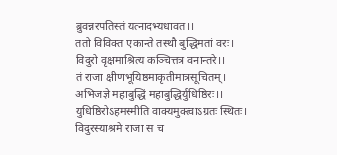ब्रुवन्नरपतिस्तं यत्नादभ्यधावत।।
ततो विविक्त एकान्ते तस्थौ बुद्धिमतां वरः।
विदुरो वृक्षमाश्रित्य कञ्चित्तत्र वनान्तरे।।
तं राजा क्षीणभूयिष्ठमाकृतीमात्रसूचितम्।
अभिजज्ञे महाबुद्धिं महाबुद्धिर्युधिष्ठिरः।।
युधिष्ठिरोऽहमस्मीति वाक्यमुक्त्वाऽग्रतः स्थितः।
विदुरस्याश्रमे राजा स च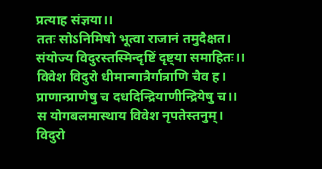प्रत्याह संज्ञया।।
ततः सोऽनिमिषो भूत्वा राजानं तमुदैक्षत।
संयोज्य विदुरस्तस्मिन्दृष्टिं दृष्ट्या समाहितः।।
विवेश विदुरो धीमान्गात्रैर्गात्राणि चैव ह।
प्राणान्प्राणेषु च दधदिन्द्रियाणीन्द्रियेषु च।।
स योगबलमास्थाय विवेश नृपतेस्तनुम्।
विदुरो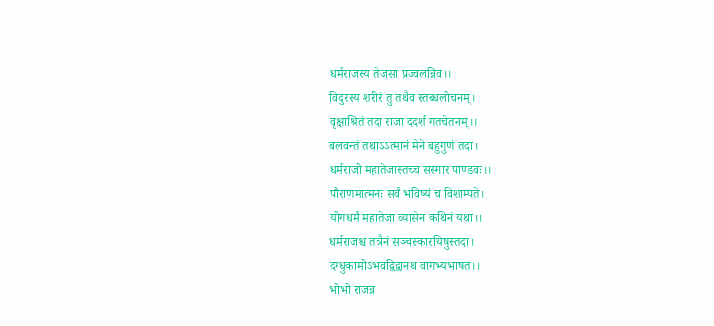धर्मराजस्य तेजसा प्रज्वलन्निव।।
विदुरस्य शरीरं तु तथैव स्तब्धलोचनम्।
वृक्षाश्रितं तदा राजा ददर्श गतचेतनम्।।
बलवन्तं तथाऽऽत्मानं मेने बहुगुणं तदा।
धर्मराजो महातेजास्तच्च सस्मार पाण्डवः।।
पौराणमात्मनः सर्वं भविष्यं च विशाम्पते।
योगधर्मं महातेजा व्यासेन कथिनं यथा।।
धर्मराजश्च तत्रैनं सञ्चस्कारयिषुस्तदा।
दग्धुकामोऽभवद्विद्वानथ वागभ्यभाषत।।
भोभो राजन्न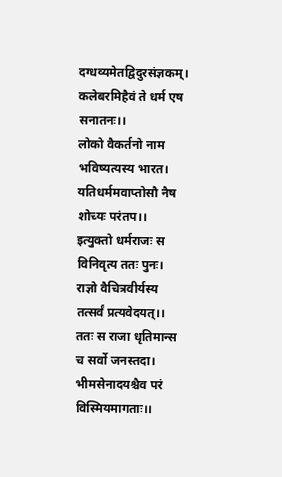दग्धव्यमेतद्विदुरसंज्ञकम्।
कलेबरमिहैवं ते धर्म एष सनातनः।।
लोको वैकर्तनो नाम भविष्यत्यस्य भारत।
यतिधर्ममवाप्तोसौ नैष शोच्यः परंतप।।
इत्युक्तो धर्मराजः स विनिवृत्य ततः पुनः।
राज्ञो वैचित्रवीर्यस्य तत्सर्वं प्रत्यवेदयत्।।
ततः स राजा धृतिमान्स च सर्वो जनस्तदा।
भीमसेनादयश्चैव परं विस्मियमागताः।।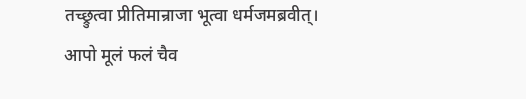तच्छ्रुत्वा प्रीतिमान्राजा भूत्वा धर्मजमब्रवीत्।
आपो मूलं फलं चैव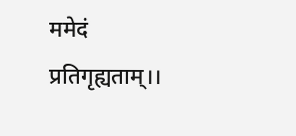ममेदं प्रतिगृह्यताम्।।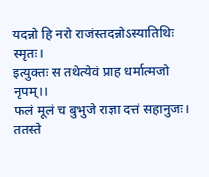यदन्नो हि नरो राजंस्तदन्नोऽस्यातिथिः स्मृतः।
इत्युक्तः स तथेत्येवं प्राह धर्मात्मजो नृपम्।।
फलं मूलं च बुभुजे राज्ञा दत्तं सहानुजः।
ततस्ते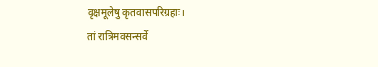वृक्षमूलेषु कृतवासपरिग्रहाः।
तां रात्रिमवसन्सर्वे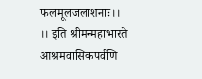फलमूलजलाशनाः।।
।। इति श्रीमन्महाभारते आश्रमवासिकपर्वणि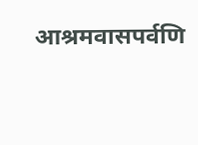आश्रमवासपर्वणि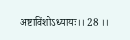अष्टाविंशोऽध्यायः।। 28 ।।